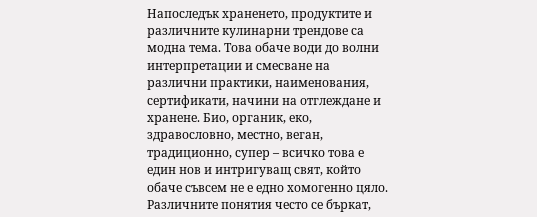Напоследък храненето, продуктите и различните кулинарни трендове са модна тема. Това обаче води до волни интерпретации и смесване на различни практики, наименования, сертификати, начини на отглеждане и хранене. Био, органик, еко, здравословно, местно, веган, традиционно, супер – всичко това е един нов и интригуващ свят, който обаче съвсем не е едно хомогенно цяло. Различните понятия често се бъркат,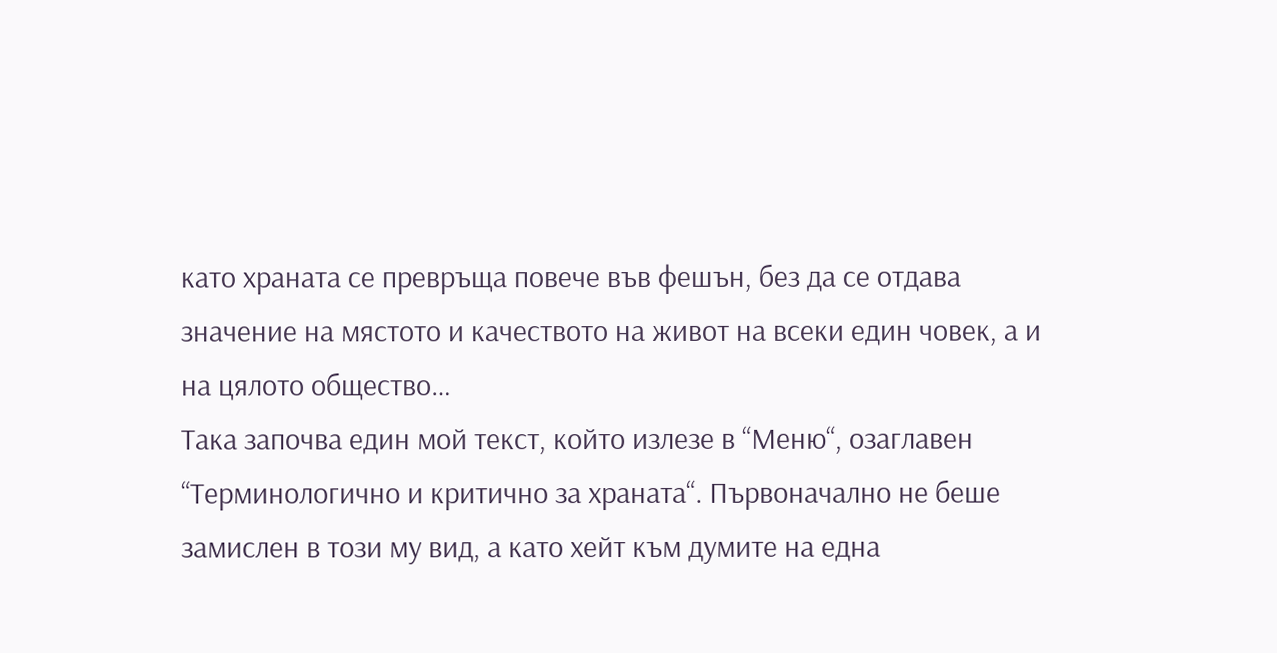като храната се превръща повече във фешън, без да се отдава значение на мястото и качеството на живот на всеки един човек, а и на цялото общество…
Така започва един мой текст, който излезе в “Меню“, озаглавен “Терминологично и критично за храната“. Първоначално не беше замислен в този му вид, а като хейт към думите на една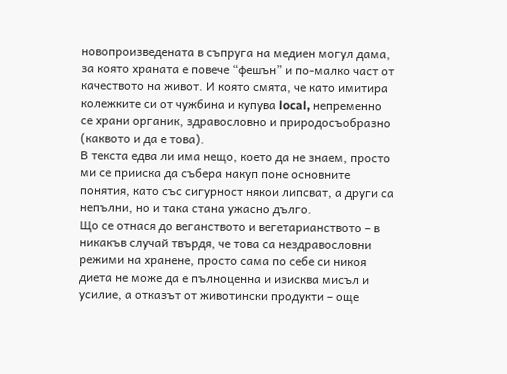новопроизведената в съпруга на медиен могул дама, за която храната е повече “фешън” и по-малко част от качеството на живот. И която смята, че като имитира колежките си от чужбина и купува local, непременно се храни органик, здравословно и природосъобразно (каквото и да е това).
В текста едва ли има нещо, което да не знаем, просто ми се прииска да събера накуп поне основните понятия, като със сигурност някои липсват, а други са непълни, но и така стана ужасно дълго.
Що се отнася до веганството и вегетарианството – в никакъв случай твърдя, че това са нездравословни режими на хранене, просто сама по себе си никоя диета не може да е пълноценна и изисква мисъл и усилие, а отказът от животински продукти – още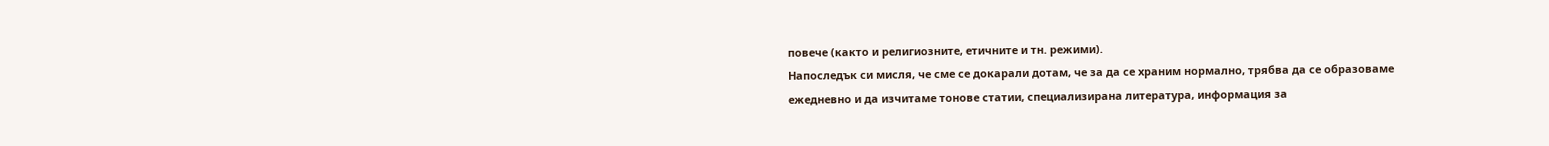повече (както и религиозните, етичните и тн. режими).
Напоследък си мисля, че сме се докарали дотам, че за да се храним нормално, трябва да се образоваме ежедневно и да изчитаме тонове статии, специализирана литература, информация за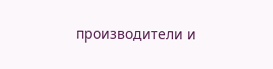производители и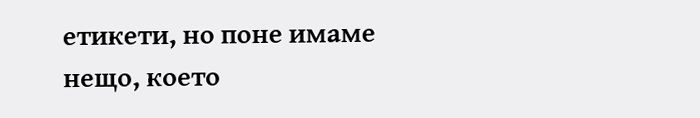етикети, но поне имаме нещо, което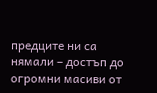предците ни са нямали – достъп до огромни масиви от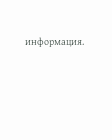информация.